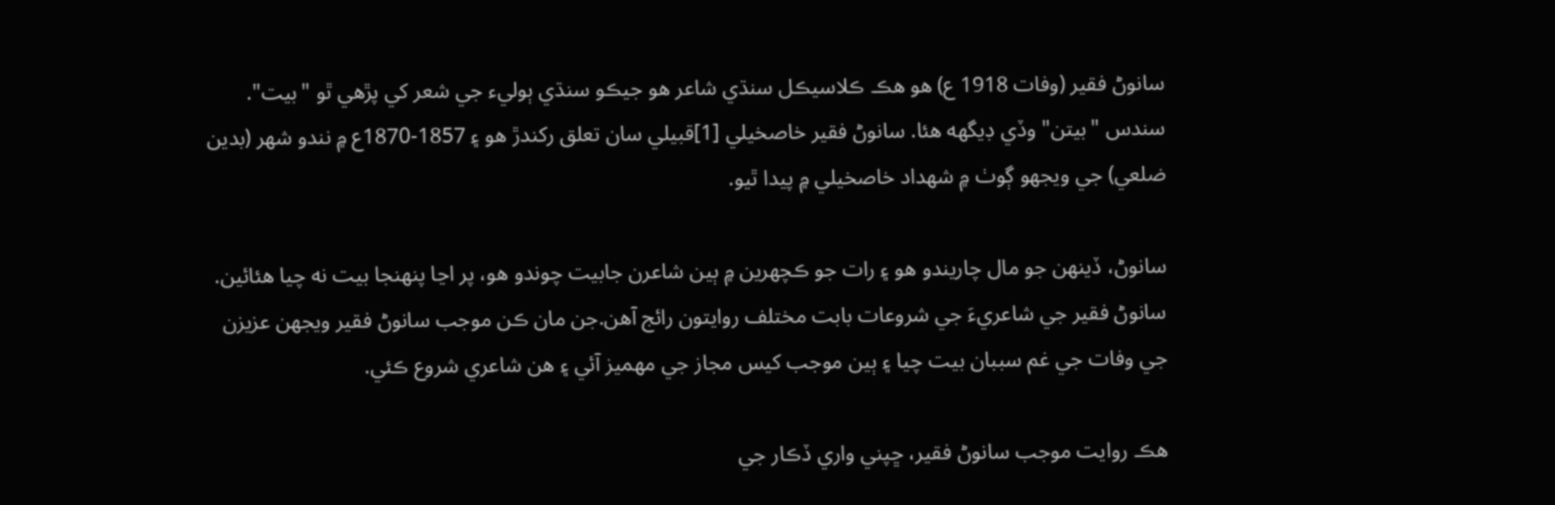سانوڻ فقير (وفات 1918 ع) ھو هڪ ڪلاسيڪل سنڌي شاعر هو جيڪو سنڌي ٻوليء جي شعر کي پڙهي ٿو "بيت". سندس "بيتن" وڏي ڊيگهه هئا. سانوڻ فقير خاصخيلي [1]قبيلي سان تعلق رکندڙ هو ۽ 1857-1870ع ۾ نندو شھر (بدين ضلعي) جي ويجهو ڳوٺ ۾ شھداد خاصخيلي ۾ پيدا ٿيو.

سانوڻ، ڏينهن جو مال چاريندو هو ۽ رات جو ڪچهرين ۾ ٻين شاعرن جابيت چوندو هو، پر اڃا پنهنجا بيت نه چيا هئائين. سانوڻ فقير جي شاعريءَ جي شروعات بابت مختلف روايتون رائج آهن.جن مان ڪن موجب سانوڻ فقير ويجهن عزيزن جي وفات جي غم سببان بيت چيا ۽ ٻين موجب کيس مجاز جي مهميز آئي ۽ هن شاعري شروع ڪئي.

هڪ روايت موجب سانوڻ فقير، ڇپني واري ڏڪار جي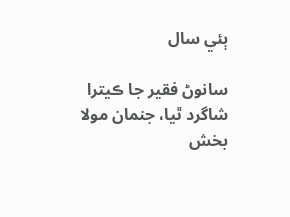ٻئي سال

سانوڻ فقير جا ڪيترا شاگرد ٿيا، جنمان مولا بخش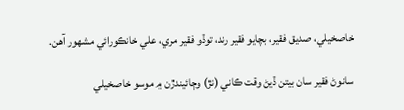خاصخيلي، صديق فقير، بچايو فقير رند، توڏو فقير مري، علي خانڪورائي مشهور آهن.

سانوڻ فقير سان بيتن ڏيڻ وقت ڪاني (نڙ) وڄائيندڙن ۾ موسو خاصخيلي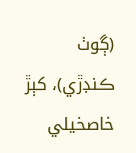(ڳوٺ ڪنڊڙي)، کٻڙ خاصخيلي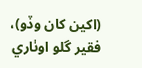(اکين کان وڏو)، فقير گلو اوٺاري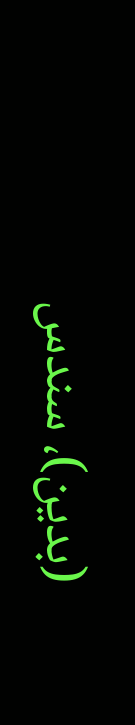(بدين)، سندس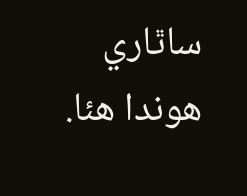ساٿاري هوندا هئا.